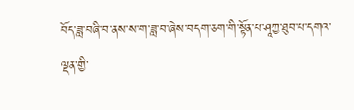བོད་ཟླ་བཞི་བ་ནས་ས་ག་ཟླ་བ་ཞེས་བདག་ཅག་གི་སྟོན་པ་ཤཱཀྱ་ཐུབ་པ་དགའ་ལྡན་གྱི་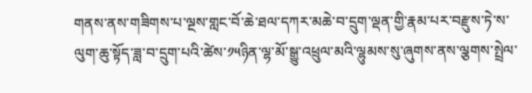གནས་ནས་གཟིགས་པ་ལྔས་གླང་བོ་ཆེ་ཐལ་དཀར་མཆེ་བ་དྲུག་ལྡན་གྱི་རྣམ་པར་བརྫུས་ཏེ་ས་ལུག་ཆུ་སྟོད་ཟླ་བ་དྲུག་པའི་ཚེས་༡༥ཉིན་ལྷ་མོ་སྒྱུ་འཕྲུལ་མའི་ལྷུམས་སུ་ཞུགས་ནས་ལྕགས་སྤྲེལ་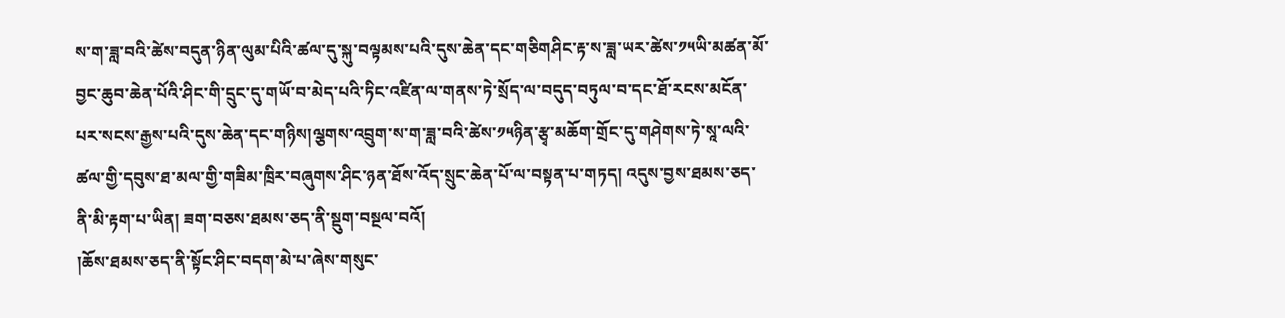ས་ག་ཟླ་བའི་ཚེས་བདུན་ཉིན་ལུམ་པིའི་ཚལ་དུ་སྐུ་བལྟམས་པའི་དུས་ཆེན་དང་གཅིགཤིང་རྟ་ས་ཟླ་ཡར་ཚེས་༡༥ཡི་མཚན་མོ་བྱང་ཆུབ་ཆེན་པོའི་ཤིང་གི་དྲུང་དུ་གཡོ་བ་མེད་པའི་ཏིང་འཛིན་ལ་གནས་ཏེ་སྲོད་ལ་བདུད་བཏུལ་བ་དང་ཐོ་རངས་མངོན་པར་སངས་རྒྱས་པའི་དུས་ཆེན་དང་གཉིས།ལྕགས་འབྲུག་ས་ག་ཟླ་བའི་ཚེས་༡༥ཉིན་རྩྭ་མཆོག་གྲོང་དུ་གཤེགས་ཏེ་སཱ་ལའི་ཚལ་གྱི་དབུས་ཐ་མལ་གྱི་གཟིམ་ཁྲིར་བཞུགས་ཤིང་ཉན་ཐོས་འོད་སྲུང་ཆེན་པོ་ལ་བསྟན་པ་གཏད། འདུས་བྱས་ཐམས་ཅད་ནི་མི་རྟག་པ་ཡིན། ཟག་བཅས་ཐམས་ཅད་ནི་སྡུག་བསྔལ་བའོ།
།ཆོས་ཐམས་ཅད་ནི་སྟོང་ཤིང་བདག་མེ་པ་ཞེས་གསུང་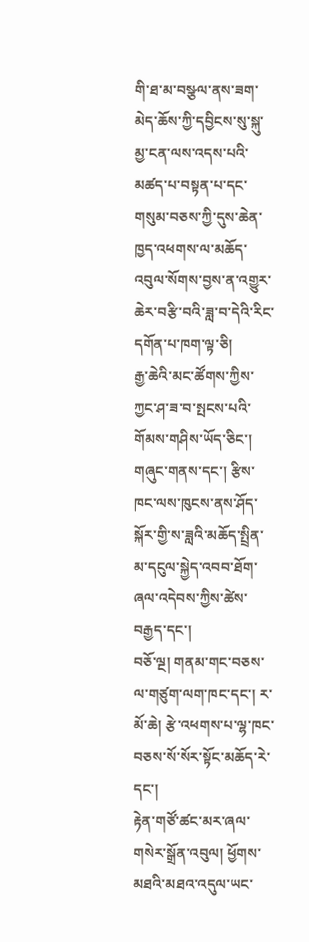གི་ཐ་མ་བསྩལ་ནས་ཟག་མེད་ཆོས་ཀྱི་དབྱིངས་སུ་སྐུ་མྱ་ངན་ལས་འདས་པའི་མཚད་པ་བསྟན་པ་དང་གསུམ་བཅས་ཀྱི་དུས་ཆེན་ཁྱད་འཕགས་ལ་མཆོད་འབུལ་སོགས་བྱས་ན་འགྱུར་ཆེར་བརྩི་བའི་ཟླ་བ་དེའི་རིང་དགོན་པ་ཁག་ལྟ་ཅི།
རྒྱ་ཆེའི་མང་ཚོགས་ཀྱིས་ཀྱང་ཤ་ཟ་བ་སྤངས་པའི་གོམས་གཤིས་ཡོད་ཅིང་། གཞུང་གནས་དང་། རྩིས་ཁང་ལས་ཁུངས་ནས་ཤོད་སྐོར་གྱི་ས་ཟླའི་མཆོད་སྤྲིན་མ་དངུལ་སྐྱེད་འབབ་ཐོག་ཞལ་འདེབས་ཀྱིས་ཚེས་བརྒྱད་དང་།
བཅོ་ལྔ། གནམ་གང་བཅས་ལ་གཙུག་ལག་ཁང་དང་། ར་མོ་ཆེ། རྩེ་འཕགས་པ་ལྷ་ཁང་བཅས་སོ་སོར་སྟོང་མཆོད་རེ་དང་།
རྟེན་གཙོ་ཚང་མར་ཞལ་གསེར་སྒྲོན་འབུལ། ཕྱོགས་མཐའི་མཐའ་འདུལ་ཡང་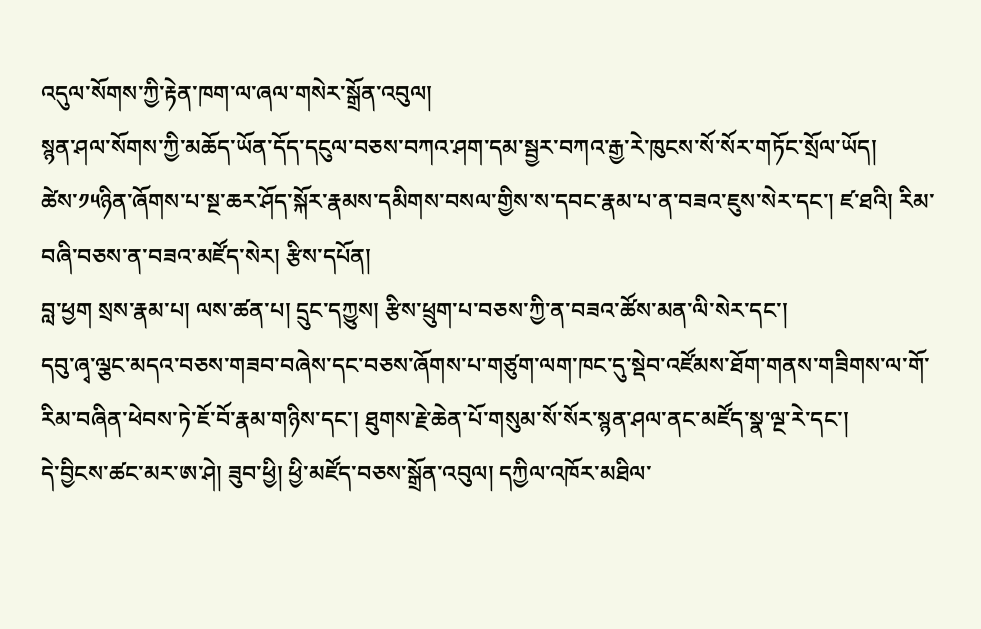འདུལ་སོགས་ཀྱི་རྟེན་ཁག་ལ་ཞལ་གསེར་སྒྲོན་འབུལ།
སྙན་ཤལ་སོགས་ཀྱི་མཆོད་ཡོན་དོད་དངུལ་བཅས་བཀའ་ཤག་དམ་སྦྱར་བཀའ་རྒྱ་རེ་ཁུངས་སོ་སོར་གཏོང་སྲོལ་ཡོད།
ཚེས་༡༥ཉིན་ཞོགས་པ་སྔ་ཆར་ཤོད་སྐོར་རྣམས་དམིགས་བསལ་གྱིས་ས་དབང་རྣམ་པ་ན་བཟའ་ཇུས་སེར་དང་། ཛ་ཐའི། རིམ་བཞི་བཅས་ན་བཟའ་མཛོད་སེར། རྩིས་དཔོན།
བླ་ཕྱག སྲས་རྣམ་པ། ལས་ཚན་པ། དྲུང་དཀྱུས། རྩིས་ཕྲུག་པ་བཅས་ཀྱི་ན་བཟའ་ཚོས་མན་ལི་སེར་དང་།
དབུ་ཞྭ་ལྕང་མདའ་བཅས་གཟབ་བཞེས་དང་བཅས་ཞོགས་པ་གཙུག་ལག་ཁང་དུ་སྡེབ་འཛོམས་ཐོག་གནས་གཟིགས་ལ་གོ་རིམ་བཞིན་ཕེབས་ཏེ་ཇོ་བོ་རྣམ་གཉིས་དང་། ཐུགས་རྗེ་ཆེན་པོ་གསུམ་སོ་སོར་སྙན་ཤལ་ནང་མཛོད་སྣ་ལྔ་རེ་དང་།
དེ་བྱིངས་ཚང་མར་ཨ་ཤེ། ཟུབ་ཕྱི། ཕྱི་མཛོད་བཅས་སྒྲོན་འབུལ། དཀྱིལ་འཁོར་མཐིལ་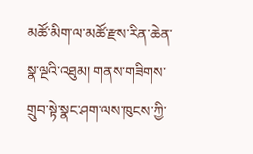མཚོ་མིག་ལ་མཚོ་རྫས་རིན་ཆེན་སྣ་ལྔའི་འཐུམ། གནས་གཟིགས་གྲུབ་སྟེ་སྣང་ཤག་ལས་ཁུངས་ཀྱི་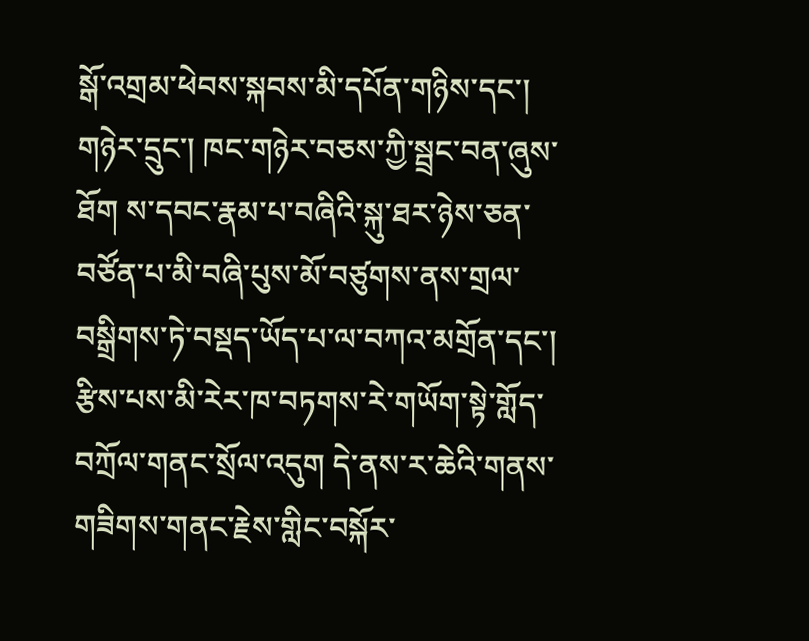སྒོ་འགྲམ་ཕེབས་སྐབས་མི་དཔོན་གཉིས་དང་། གཉེར་དྲུང་། ཁང་གཉེར་བཅས་ཀྱི་སྦྲང་བན་ཞུས་ཐོག ས་དབང་རྣམ་པ་བཞིའི་སྐུ་ཐར་ཉེས་ཅན་བཙོན་པ་མི་བཞི་པུས་མོ་བཙུགས་ནས་གྲལ་བསྒྲིགས་ཏེ་བསྡད་ཡོད་པ་ལ་བཀའ་མགྲོན་དང་།
རྩིས་པས་མི་རེར་ཁ་བཏགས་རེ་གཡོག་སྟེ་གློད་བཀྲོལ་གནང་སྲོལ་འདུག དེ་ནས་ར་ཆེའི་གནས་གཟིགས་གནང་རྗེས་གླིང་བསྐོར་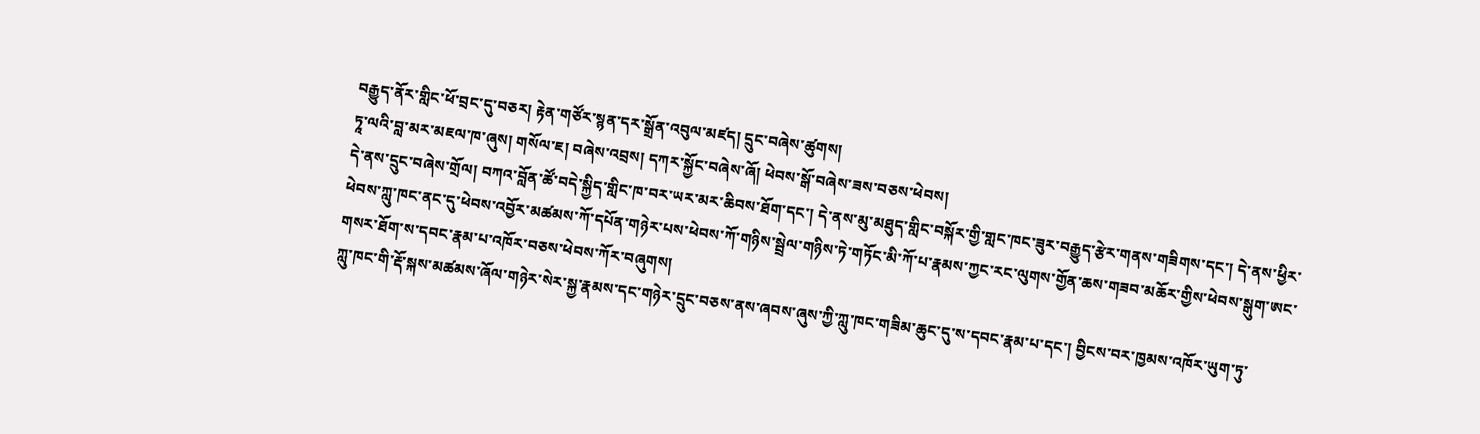བརྒྱུད་ནོར་གླིང་ཕོ་བྲང་དུ་བཅར། རྟེན་གཙོར་སྙན་དར་སྒྲོན་འབུལ་མཛད། དྲུང་བཞེས་ཚུགས།
ཏཱ་ལའི་བླ་མར་མཇལ་ཁ་ཞུས། གསོལ་ཇ། བཞེས་འབྲས། དཀར་སྐྱོང་བཞེས་ཞོ། ཕེབས་སྒོ་བཞེས་ཟས་བཅས་ཕེབས།
དེ་ནས་དྲུང་བཞེས་གྲོལ། བཀའ་བློན་ཚོ་བདེ་སྐྱིད་གླིང་ཁ་བར་ཡར་མར་ཆིབས་ཐོག་དང་། དེ་ནས་མུ་མཐུད་གླིང་བསྐོར་གྱི་གླང་ཁང་ཟུར་བརྒྱུད་རྩེར་གནས་གཟིགས་དང་། དེ་ནས་ཕྱིར་ཕེབས་ཀླུ་ཁང་ནང་དུ་ཕེབས་འབྱོར་མཚམས་ཀོ་དཔོན་གཉེར་པས་ཕེབས་ཀོ་གཉིས་སྦྲེལ་གཉིས་ཏེ་གཏོང་མི་ཀོ་པ་རྣམས་ཀྱང་རང་ལུགས་གྱོན་ཆས་གཟབ་མཆོར་གྱིས་ཕེབས་སྒུག་ཨང་གསར་ཐོག་ས་དབང་རྣམ་པ་འཁོར་བཅས་ཕེབས་ཀོར་བཞུགས།
ཀླུ་ཁང་གི་རྡོ་སྐས་མཚམས་ཞོལ་གཉེར་སེར་སྐྱ་རྣམས་དང་གཉེར་དྲུང་བཅས་ནས་ཞབས་ཞུས་ཀྱི་ཀླུ་ཁང་གཟིམ་ཆུང་དུ་ས་དབང་རྣམ་པ་དང་། བྱིངས་བར་ཁྱམས་འཁོར་ཡུག་ཏུ་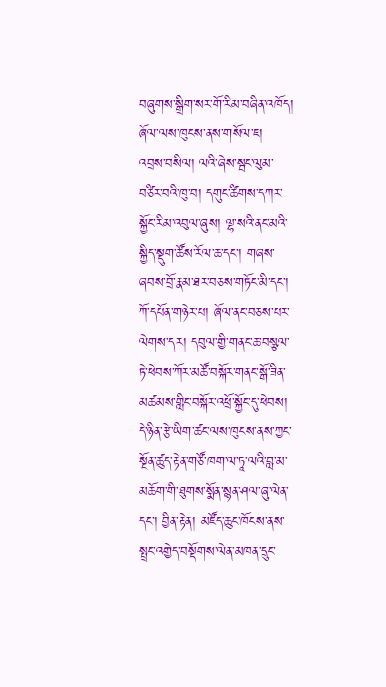བཞུགས་སྒྲིག་སར་གོ་རིམ་བཞིན་འཁོད། ཞོལ་ལས་ཁུངས་ནས་གསོལ་ཇ། འབྲས་བསིལ། ལའི་ཞེས་སྦང་ལུམ་བཙིར་བའི་ཁུ་བ། དགུང་ཚིགས་དཀར་སྐྱོང་རིམ་འབུལ་ཞུས། ལྷ་སའི་ནང་མའི་སྐྱིད་སྡུག་ཚོས་རོལ་ཆ་དང་། གཞས་ཞབས་བྲོ་རྣམ་ཐར་བཅས་གཏོང་མི་དང་། ཀོ་དཔོན་གཉེར་པ། ཞོལ་ནང་བཅས་པར་ལེགས་དར། དབུལ་གྱི་གནང་ཆ་བསྩལ་ཏེ་ཕེབས་ཀོར་མཚོ་བསྐོར་གནང་སྒོ་ཟིན་མཚམས་གླིང་བསྐོར་འཕྲོ་སྐྱོང་དུ་ཕེབས། དེ་ཉིན་རྩེ་ཡིག་ཚང་ལས་ཁུངས་ནས་ཀྱང་སྔོན་ཚུད་རྟེན་གཙོ་ཁག་ལ་ཏཱ་ལའི་བླ་མ་མཆོག་གི་ཐུགས་སྨོན་སྙན་ཤལ་ཞུ་ལེན་དང་། བྱིན་རྟེན། མཛོད་ཆུང་ཁོངས་ནས་སྤྲང་འགྱེད་བསྡོགས་ལེན་མཁན་དྲུང་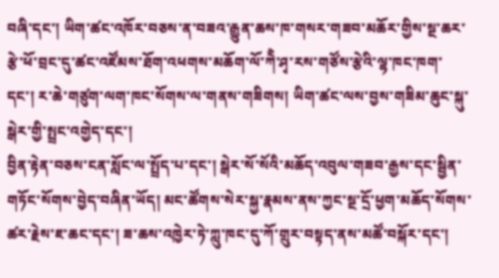བཞི་དང་། ཡིག་ཚང་འཁོར་བཅས་ན་བཟའ་རྒྱུན་ཆས་ཁ་གསར་གཟབ་མཆོར་གྱིས་སྔ་ཆར་རྩེ་ཕོ་བྲང་དུ་ཚང་འཛོམས་ཐོག་འཕགས་མཆོག་ལོ་ཀེཻ་ཤྭ་རས་གཙོས་རྩེའི་ལྷ་ཁང་ཁག་དང་། ར་ཆེ་གཙུག་ལག་ཁང་སོགས་ལ་གནས་གཟིགས། ཡིག་ཚང་ལས་བྱས་གཟིམ་ཆུང་སྐུ་སྒེར་གྱི་སྤྲང་འགྱེད་དང་།
བྱིན་རྟེན་བཅས་ངན་སློང་ལ་སྤྲོད་པ་དང་། སྒེར་སོ་སོའི་མཆོད་འབུལ་གཟབ་རྒྱས་དང་སྦྱིན་གཏོང་སོགས་བྱེད་བཞིན་ཡོད། མང་ཚོགས་སེར་སྐྱ་རྣམས་ནས་ཀྱང་སྔ་དྲོ་ཕྱག་མཆོད་སོགས་ཚར་རྗེས་ཇ་ཆང་དང་། ཟ་ཆས་འཁྱེར་ཏེ་ཀླུ་ཁང་དུ་ཀོ་གྲུར་བསྟད་ནས་མཚོ་བསྐོར་དང་།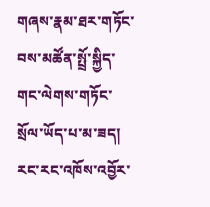གཞས་རྣམ་ཐར་གཏོང་བས་མཚོན་སྤྲོ་སྐྱིད་གང་ལེགས་གཏོང་སྲོལ་ཡོད་པ་མ་ཟད། རང་རང་འཁོས་འབྱོར་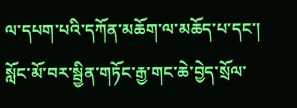ལ་དཔག་པའི་དཀོན་མཆོག་ལ་མཆོད་པ་དང་། སློང་མོ་བར་སྦྱིན་གཏོང་རྒྱ་གང་ཆེ་བྱེད་སྲོལ་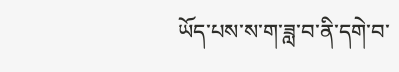ཡོད་པས་ས་ག་ཟླ་བ་ནི་དགེ་བ་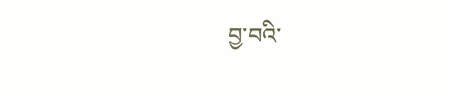བྱ་བའི་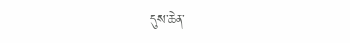དུས་ཆེན་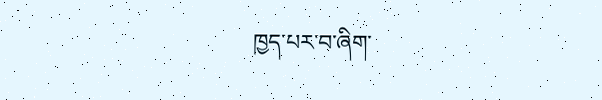ཁྱད་པར་བ་ཞིག་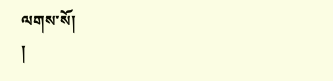ལགས་སོ།
།